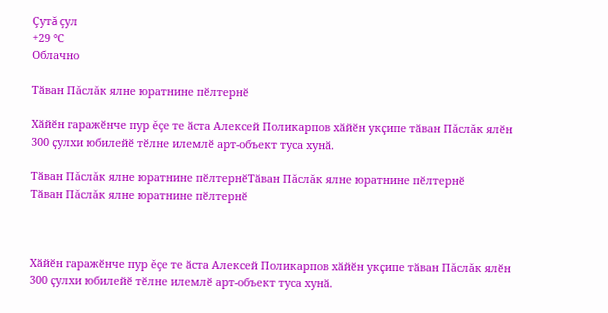Çутă çул
+29 °С
Облачно

Тӑван Пăслăк ялне юратнине пӗлтернӗ

Хӑйӗн гаражӗнче пур ĕçе те ӑста Алексей Поликарпов хӑйӗн укҫипе тӑван Пăслăк ялӗн 300 ҫулхи юбилейӗ тӗлне илемлӗ арт-объект туса хунӑ.

Тӑван Пăслăк ялне юратнине пӗлтернӗТӑван Пăслăк ялне юратнине пӗлтернӗ
Тӑван Пăслăк ялне юратнине пӗлтернӗ



Хӑйӗн гаражӗнче пур ĕçе те ӑста Алексей Поликарпов хӑйӗн укҫипе тӑван Пăслăк ялӗн 300 ҫулхи юбилейӗ тӗлне илемлӗ арт-объект туса хунӑ.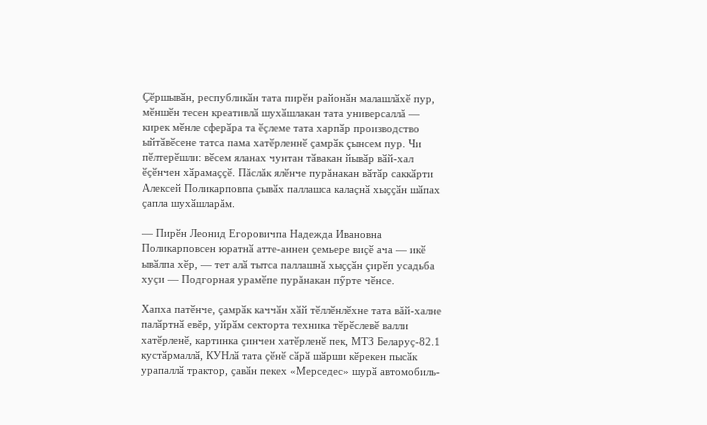Ҫӗршывӑн, республикӑн тата пирӗн районӑн малашлӑхӗ пур, мӗншӗн тесен креативлӑ шухӑшлакан тата универсаллă — кирек мӗнле сферӑра та ӗҫлеме тата харпӑр производство ыйтӑвӗсене татса пама хатӗрленнӗ ҫамрӑк çынсем пур. Чи пӗлтерӗшли: вӗсем яланах чунтан тӑвакан йывӑр вӑй-хал ӗҫӗнчен хӑрамаҫҫӗ. Пăслăк ялӗнче пурăнакан вӑтӑр саккӑрти Алексей Поликарповпа ҫывӑх паллашса калаҫнӑ хыҫҫӑн шӑпах ҫапла шухӑшларăм.

— Пирӗн Леонид Егоровичпа Надежда Ивановна Поликарповсен юратнӑ атте-аннен ҫемьере виҫӗ ача — икӗ ывӑлпа хӗр, — тет алӑ тытса паллашнӑ хыҫҫӑн çирӗп усадьба хуҫи — Подгорная урамӗпе пурăнакан пӳрте чӗнсе.

Хапха патӗнче, ҫамрӑк каччӑн хӑй тӗллӗнлӗхне тата вăй-халне палӑртнӑ евĕр, уйрӑм секторта техника тӗрӗслевӗ валли хатӗрленӗ, картинка ҫинчен хатӗрленӗ пек, МТЗ Беларуҫ-82.1 кустӑрмаллӑ, КУНлӑ тата ҫӗнӗ сӑрӑ шӑрши кӗрекен пысӑк урапаллӑ трактор, ҫавӑн пекех «Мерседес» шурӑ автомобиль-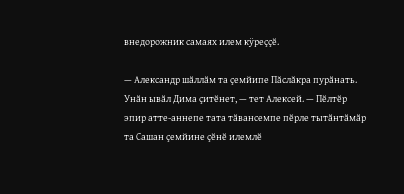внедорожник самаях илем кÿреҫҫӗ.

— Александр шӑллӑм та ҫемйипе Пăслăкра пурӑнать. Унӑн ывӑл Дима ҫитӗнет, — тет Алексей. — Пӗлтӗр эпир атте-аннепе тата тӑвансемпе пӗрле тытӑнтӑмӑр та Сашан ҫемйине ҫӗнӗ илемлӗ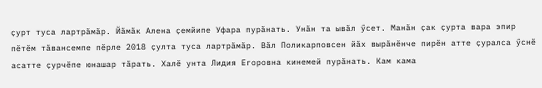ҫурт туса лартрӑмӑр. Йӑмӑк Алена ҫемйипе Уфара пурӑнать. Унӑн та ывӑл ӳсет. Манӑн ҫак ҫурта вара эпир пӗтӗм тӑвансемпе пӗрле 2018 ҫулта туса лартрӑмӑр. Вӑл Поликарповсен йӑх вырӑнӗнче пирӗн атте ҫуралса ӳснӗ асатте ҫурчӗпе юнашар тӑрать. Халӗ унта Лидия Егоровна кинемей пурӑнать. Кам кама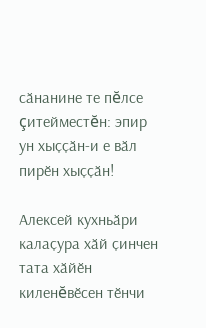сӑнанине те пĕлсе çитейместĕн: эпир ун хыҫҫӑн-и е вӑл пирӗн хыҫҫӑн!

Алексей кухньӑри калаҫура хӑй ҫинчен тата хӑйӗн киленĕвӗсен тӗнчи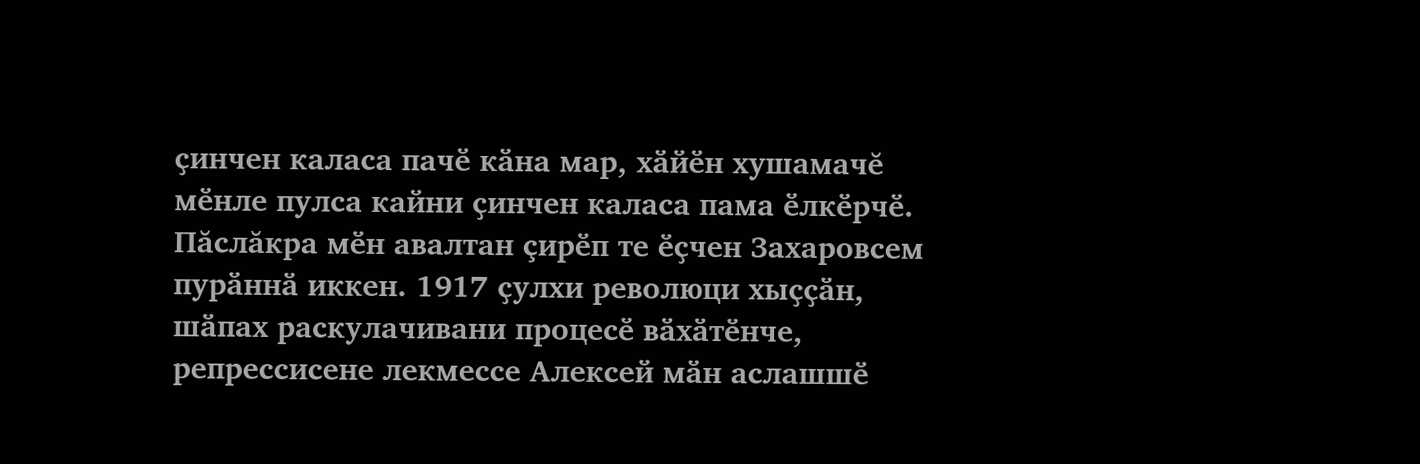ҫинчен каласа пачӗ кӑна мар, хӑйӗн хушамачĕ мӗнле пулса кайни ҫинчен каласа пама ӗлкӗрчӗ. Пăслăкра мӗн авалтан çирӗп те ӗҫчен Захаровсем пурӑннӑ иккен. 1917 ҫулхи революци хыҫҫӑн, шӑпах раскулачивани процесӗ вӑхӑтӗнче, репрессисене лекмессе Алексей мӑн аслашшӗ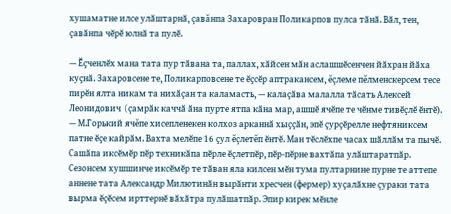хушаматне илсе улӑштарнӑ, çавăнпа Захаровран Поликарпов пулса тӑнӑ. Вӑл, тен, ҫавӑнпа чӗрӗ юлнӑ та пулӗ.

— Ӗҫченлӗх мана тата пур тӑвана та, паллах, хӑйсен мӑн аслашшӗсенчен йӑхран йӑха куҫнӑ. Захаровсене те, Поликарповсене те ӗҫсӗр аптракансем, ĕçлеме пĕлменскерсем тесе пирӗн ялта никам та нихӑҫан та каламасть, — калаҫӑва малалла тӑсать Алексей Леонидович (çамрӑк каччӑ ӑна пурте ятпа кӑна мар, ашшӗ ячӗпе те чӗнме тивӗҫлӗ ӗнтӗ). — М.Горький ячĕпе хисепленекен колхоз арканнӑ хыҫҫӑн, эпӗ ҫурҫӗрелле нефтяниксем патне ӗҫе кайрӑм. Вахта мелӗпе 16 ҫул ĕçлетĕп ӗнтӗ. Ман тӗслӗхпе часах шӑллӑм та пычӗ. Сашӑпа иксӗмӗр пӗр техникӑпа пӗрле ӗҫлетпӗр, пӗр-пӗрне вахтӑпа улӑштаратпӑр. Сезонсем хушшинче иксӗмӗр те тӑван яла килсен мӗн тума пултарнине пурне те аттепе аннене тата Александр Милютинӑн вырӑнти хресчен (фермер) хуҫалӑхне çураки тата вырма ӗҫӗсем ирттернӗ вӑхӑтра пулӑшатпӑр. Эпир кирек мӗнле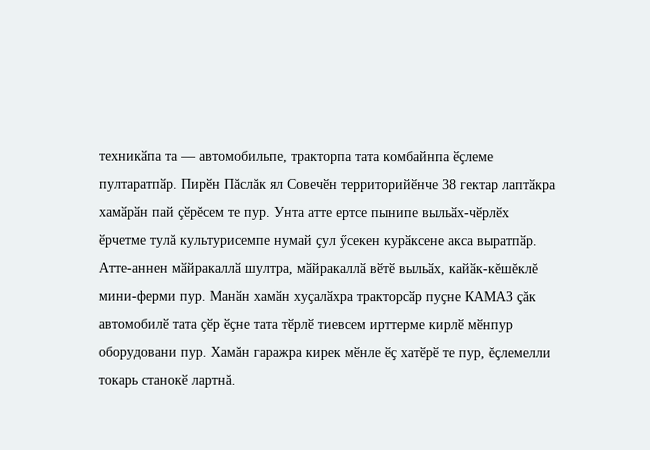техникӑпа та — автомобильпе, тракторпа тата комбайнпа ӗҫлеме пултаратпӑр. Пирӗн Пăслăк ял Совечӗн территорийӗнче 38 гектар лаптӑкра хамӑрӑн пай ҫӗрĕсем те пур. Унта атте ертсе пынипе выльӑх-чӗрлӗх ӗрчетме тулă культурисемпе нумай ҫул ӳсекен курӑксене акса выратпӑр. Атте-аннен мӑйракаллӑ шултра, мӑйракаллӑ вӗтӗ выльӑх, кайӑк-кĕшĕклĕ мини-ферми пур. Манӑн хамӑн хуҫалӑхра тракторсӑр пуҫне КАМАЗ çăк автомобилӗ тата ҫӗр ӗҫне тата тӗрлӗ тиевсем ирттерме кирлӗ мӗнпур оборудовани пур. Хамăн гаражра кирек мӗнле ӗҫ хатӗрӗ те пур, ĕçлемелли токарь станокӗ лартнă.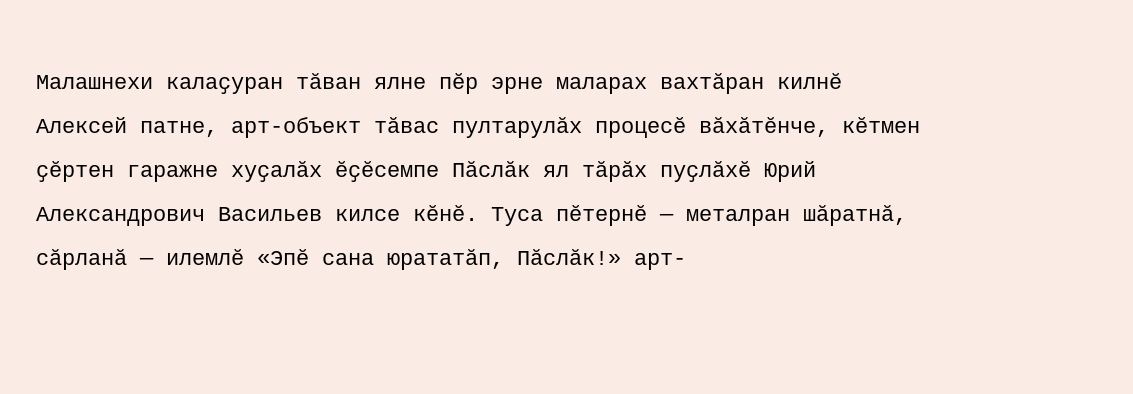Малашнехи калаҫуран тӑван ялне пӗр эрне маларах вахтӑран килнӗ Алексей патне, арт-объект тӑвас пултарулӑх процесӗ вӑхӑтӗнче, кӗтмен ҫӗртен гаражне хуҫалӑх ӗҫӗсемпе Пăслăк ял тӑрӑх пуҫлӑхӗ Юрий Александрович Васильев килсе кĕнĕ. Туса пӗтернӗ — металран шăратнă, сӑрланӑ — илемлӗ «Эпӗ сана юрататӑп, Пăслăк!» арт-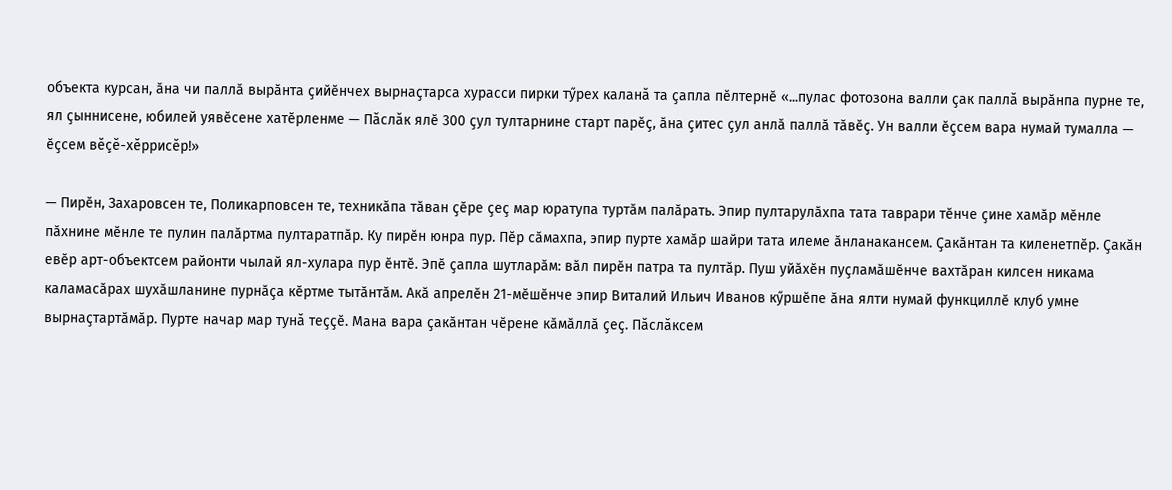объекта курсан, ӑна чи паллӑ вырӑнта ҫийӗнчех вырнаҫтарса хурасси пирки тӳрех каланă та ҫапла пӗлтернӗ «...пулас фотозона валли ҫак паллă вырӑнпа пурне те, ял ҫыннисене, юбилей уявӗсене хатӗрленме — Пăслăк ялӗ 300 ҫул тултарнине старт парӗҫ, ӑна ҫитес ҫул анлӑ паллӑ тӑвӗҫ. Ун валли ӗҫсем вара нумай тумалла — ӗҫсем вĕçĕ-хĕррисĕр!»

— Пирӗн, Захаровсен те, Поликарповсен те, техникӑпа тӑван ҫӗре ҫеҫ мар юратупа туртӑм палӑрать. Эпир пултарулӑхпа тата таврари тӗнче ҫине хамӑр мӗнле пӑхнине мӗнле те пулин палӑртма пултаратпӑр. Ку пирӗн юнра пур. Пӗр сӑмахпа, эпир пурте хамӑр шайри тата илеме ӑнланакансем. Ҫакӑнтан та киленетпӗр. Ҫакӑн евӗр арт-объектсем районти чылай ял-хулара пур ӗнтӗ. Эпӗ ҫапла шутларӑм: вӑл пирӗн патра та пултӑр. Пуш уйӑхӗн пуҫламӑшӗнче вахтӑран килсен никама каламасӑрах шухӑшланине пурнӑҫа кӗртме тытӑнтӑм. Акӑ апрелӗн 21-мӗшӗнче эпир Виталий Ильич Иванов кӳршӗпе ӑна ялти нумай функциллӗ клуб умне вырнаҫтартӑмӑр. Пурте начар мар тунă теҫҫӗ. Мана вара ҫакӑнтан чӗрене кӑмӑллӑ ҫеҫ. Пăслăксем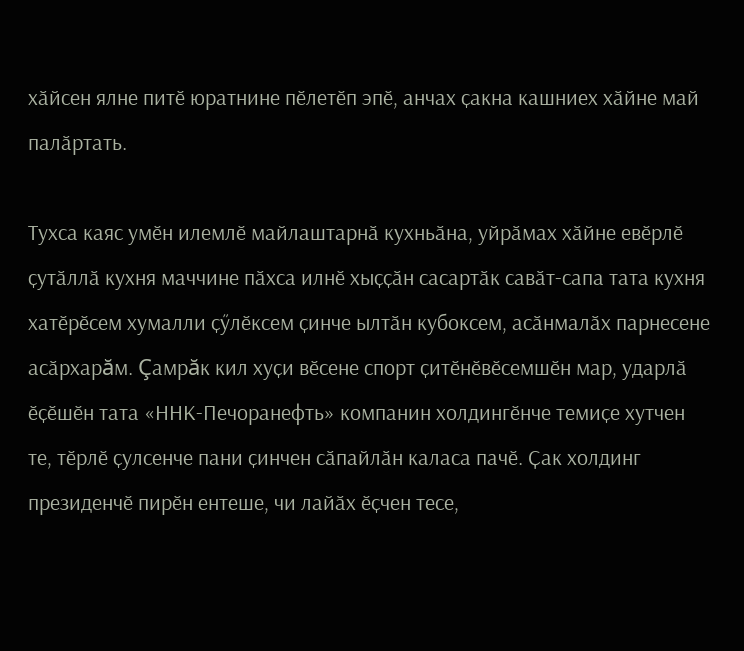хӑйсен ялне питӗ юратнине пӗлетӗп эпӗ, анчах ҫакна кашниех хӑйне май палӑртать.

Тухса каяс умӗн илемлӗ майлаштарнӑ кухньӑна, уйрӑмах хӑйне евӗрлӗ ҫутӑллӑ кухня маччине пӑхса илнӗ хыҫҫӑн сасартӑк савӑт-сапа тата кухня хатӗрӗсем хумалли ҫӳлӗксем ҫинче ылтӑн кубоксем, асӑнмалӑх парнесене асӑрхарăм. Çамрăк кил хуҫи вӗсене спорт ҫитӗнӗвӗсемшӗн мар, ударлӑ ӗҫӗшӗн тата «ННК-Печоранефть» компанин холдингӗнче темиҫе хутчен те, тӗрлӗ ҫулсенче пани ҫинчен сӑпайлӑн каласа пачӗ. Ҫак холдинг президенчӗ пирӗн ентеше, чи лайӑх ӗҫчен тесе,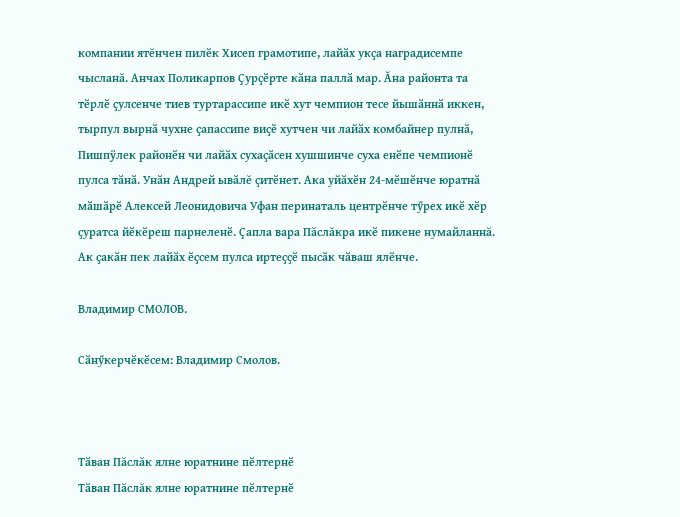компании ятĕнчен пилӗк Хисеп грамотипе, лайӑх укҫа наградисемпе чысланă. Анчах Поликарпов Ҫурҫӗрте кӑна паллӑ мар. Ăна районта та тӗрлӗ ҫулсенче тиев туртарассипе икӗ хут чемпион тесе йышӑннӑ иккен, тырпул вырнӑ чухне ҫапассипе виҫӗ хутчен чи лайӑх комбайнер пулнӑ, Пишпÿлек районӗн чи лайӑх сухаҫӑсен хушшинче суха енӗпе чемпионӗ пулса тӑнӑ. Унӑн Андрей ывӑлĕ ҫитӗнет. Ака уйӑхӗн 24-мӗшӗнче юратнӑ мӑшӑрӗ Алексей Леонидовича Уфан перинаталь центрӗнче тӳрех икӗ хӗр ҫуратса йӗкӗреш парнеленӗ. Ҫапла вара Пăслăкра икӗ пикене нумайланнă. Ак ҫакӑн пек лайӑх ӗҫсем пулса иртеҫҫӗ пысӑк чӑваш ялӗнче.

Владимир СМОЛОВ.

Сӑнӳкерчӗкӗсем: Владимир Смолов.



Тӑван Пăслăк ялне юратнине пӗлтернӗ
Тӑван Пăслăк ялне юратнине пӗлтернӗ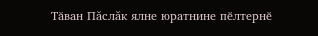Тӑван Пăслăк ялне юратнине пӗлтернӗ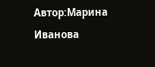Автор:Марина Иванова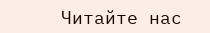Читайте нас